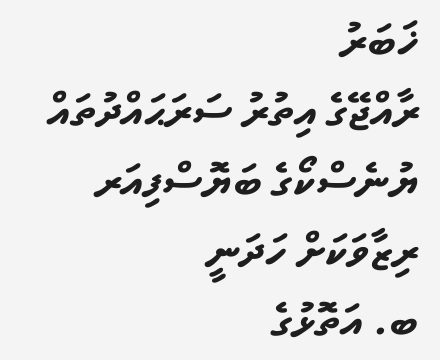ޚަބަރު
ރާއްޖޭގެ އިތުރު ސަރަޙައްދުތައް ޔުނެސްކޯގެ ބަޔޮސްފިއަރ ރިޒާވަކަށް ހަދަނީ
ބ. އަތޮޅުގެ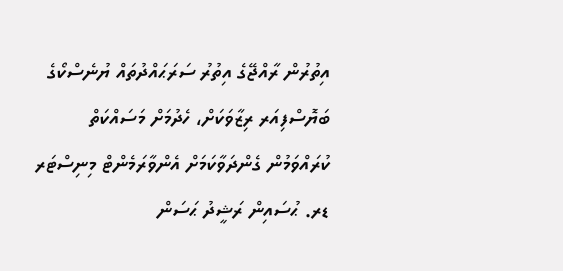އިތުރުން ރާއްޖޭގެ އިތުރު ސަރަޙައްދުތައް ޔުނެސްކޯގެ ބަޔޮސްފިއަރ ރިޒާވަކަށް، ހެދުމަށް މަސައްކަތް ކުރައްވަމުން ގެންދަވާކަމަށް އެންވާރަމެންޓް މިނިސްޓަރ ޑރ. ޙުސައިން ރަޝީދު ޙަސަން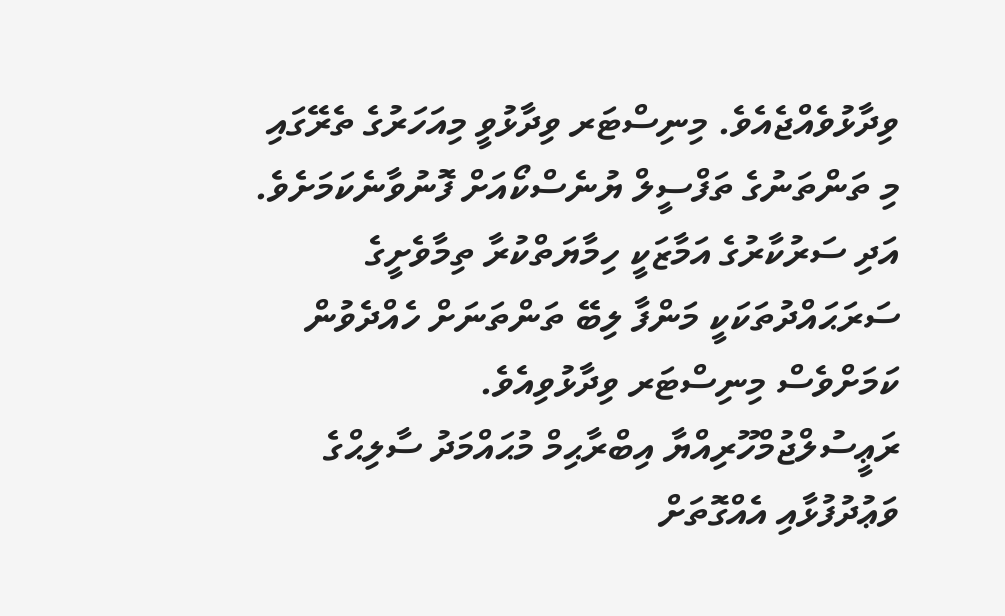ވިދާޅުވެއްޖެއެވެ. މިނިސްޓަރ ވިދާޅުވީ މިއަހަރުގެ ތެރޭގައި މި ތަންތަނުގެ ތަފްސީލް ޔުނެސްކޯއަށް ފޮނުވާނެކަމަށެވެ. އަދި ސަރުކާރުގެ އަމާޒަކީ ހިމާޔަތްކުރާ ތިމާވެށީގެ ސަރަޙައްދުތަކަކީ މަންފާ ލިބޭ ތަންތަނަށް ހެއްދެވުން ކަމަށްވެސް މިނިސްޓަރ ވިދާޅުވިއެވެ.
ރަޢީސުލްޖުމްހޫރިއްޔާ އިބްރާޙިމް މުޙައްމަދު ސާލިޙްގެ ވަޢުދުފުޅާއި އެއްގޮތަށް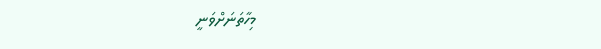މިހާތަނަށްވަނީ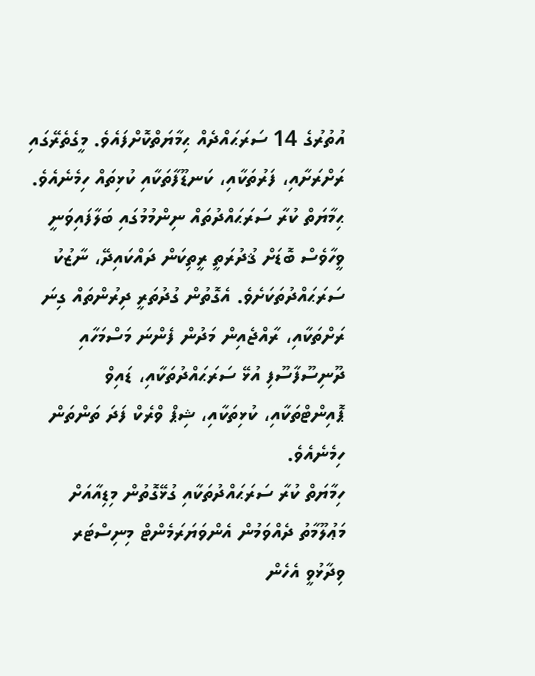އުތުރުގެ 14 ސަރަޙައްދެއް ޙިމާޔަތްކޮށްފައެވެ. މީގެތެރޭގައި ރަށްރަށާއި، ފަރުތަކާއި، ކަނޑޫފާތަކާއި ކުޅިތައް ހިމެނެއެވެ. ޙިމާޔަތް ކުރާ ސަރަޙައްދުތައް ނިންމުމުގައި ބަލާފައިވަނީ ވީހާވެސް ބޮޑަށް ޤުދުރަތީ ރީތިކަން ދައްކައިދޭ، ނާޒުކު ސަރަޙައްދުތަކަށެވެ. އެގޮތުން ގުދުތަރީ ދިރުންތައް ގިނަ ރަށްތަކާއި، ރާއްޖެއިން މަދުން ފެންނަ މަސްމަހާއި ދޫނިސޫފާސޫފި އުޅޭ ސަރަޙައްދުތަކާއި، ޑައިވް ޕޮއިންޓްތަކާއި، ކުޅިތަކާއި، ޝިޕް ވްރެކް ފަދަ ތަންތަން ހިމެނެއެވެ.
ހިމާޔަތް ކުރާ ސަރަޙައްދުތަކާއި ގުޅޭގޮތުން މިޑިއާއަށް މަޢުލޫމާތު ދެއްވަމުން އެންވަޔަރަމެންޓް މިނިސްޓަރ ވިދާޅުވީ އެހެން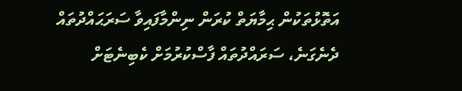އަތޮޅުތަކުން ޙިމާޔަތް ކުރަން ނިންމާފައިވާ ސަރަޙައްދުތައް ދެނެގަނެ، ސަރައްދުތައް ފާސްކުރުމަށް ކެބިނެޓަށް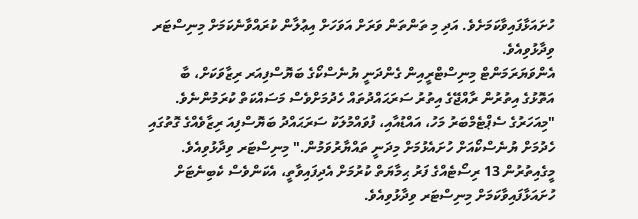ހުށައަޅާފައިވާކަމަށެވެ. އަދި މި ތަންތަން ވަރަށް އަވަހަށް އިޢުލާން ކުރައްވާނެކަމަށް މިނިސްޓަރ ވިދާޅުވިއެވެ.
އެންވަޔަރަމަންޓް މިނިސްޓްރީއިން ގެންދަނީ ޔުނެސްކޯގެ ބަޔޮސްފިއަރ ރިޒާވަކަށް، ބާ އަތޮޅުގެ އިތުރުން ރާއްޖޭގެ އިތުރު ސަރަޙައްދުތައް ހެދުމަށްވެސް މަސައްކަތް ކުރަމުންނެވެ.
"މިއަހަރުގެ ސެޕްޓެމްބަރު މަހު، އައްޑުއާއި، ފުވައްމުލަކު ސަރަޙައްދު ބަޔޮސްފިއަ ރިޒާވެއްގެ ގޮތުގައި ހެދުމަށް ޔުނެސްކޯއަށް ހުށައެޅުމަށް މިދަނީ ތައްޔާރުވަމުން." މިނިސްޓަރ ވިދާޅުވިއެވެ.
މީގެއިތުރުން 13 ރިސޯޓެއްގެ ފަރު ޙިމާޔަތް ކުރުމަށް އެދިފައިވާތީ، އެކަންވެސް ކެބިނެޓަށް ހުށައަޅާފައިވާކަމަށް މިނިސްޓަރ ވިދާޅުވިއެވެ.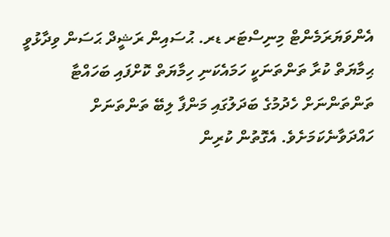އެންވަޔަރަމެންޓް މިނިސްޓަރ ޑރ. ޙުސައިން ރަޝީދް ޙަސަން ވިދާޅުވީ ޙިމާޔަތް ކުރާ ތަންތަނަކީ ހަމައެކަނި ހިމާޔަތް ކޮށްފައި ބަހައްޓާ ތަންތަންނަށް ހެދުމުގެ ބަދަލުގައި މަންފާ ލިބޭ ތަންތަނަށް ހައްދަވާނެކަމަށެވެ. އެގޮތުން ކުރިން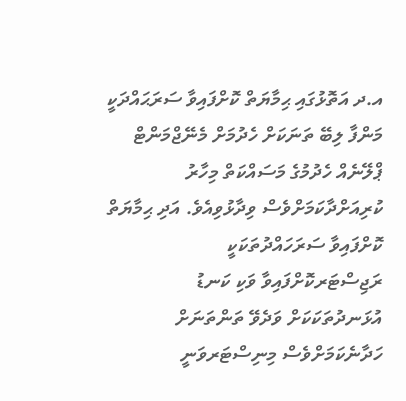އ.ދ އަތޮޅުގައި ޙިމާޔަތް ކޮށްފައިވާ ސަރަޙައްދަކީ މަންފާ ލިބޭ ތަނަކަށް ހެދުމަށް މެނޭޖްމަންޓް ޕްލޭނެއް ހެދުމުގެ މަސައްކަތް މިހާރު ކުރިއަށްދާކަމަށްވެސް ވިދާޅުވިއެވެ. އަދި ޙިމާޔަތް ކޮށްފައިވާ ސަރަހައްދުތަކަކީ ރަޖިސްޓަރކޮށްފައިވާ ވަކި ކަނޑު އުޅަނދުތަކަކަށް ވަދެވޭ ތަންތަނަށް ހަދާނެކަމަށްވެސް މިނިސްޓަރވަނީ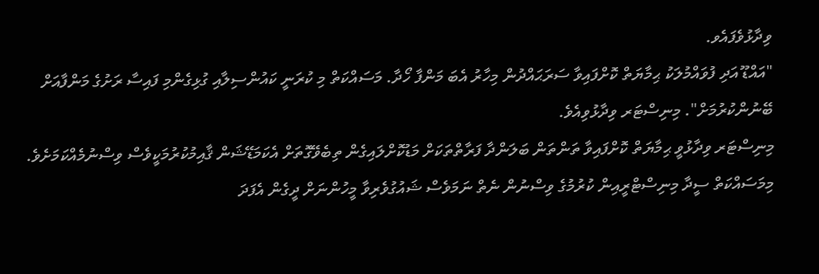ވިދާޅުވެފައެވ.
"އައްޑޫ އަދި ފުވައްމުލަކު ޙިމާޔަތް ކޮށްފައިވާ ސަރަޙައްދުން މިހާރު އެބަ މަންފާ ހޯދާ. މަސައްކަތް މި ކުރަނީ ކައުންސިލާއި ގުޅިގެންމި ފައިސާ ރަށުގެ މަންފާއަށް ބޭނުންކުރުމަށް". މިނިސްޓަރ ވިދާޅުވިއެވެ.
މިނިސްޓަރ ވިދާޅުވީ ޙިމާޔަތް ކޮށްފައިވާ ތަންތަން ބަލަންދާ ފަރާތްތަކަށް މަޑުކޮށްލައިގެން ތިބެވޭގޮތަށް އެކަމަޑޭޝަން ޤާއިމުކުރުމަކީވެސް ވިސްނުމެއްކަމަށެވެ. މިމަސައްކަތް ސީދާ މިނިސްޓްރީއިން ކުރުމުގެ ވިސްނުން ނެތް ނަމަވެސް ޝައުގުވެރިވާ މީހުންނަށް ދީގެން އެފަދަ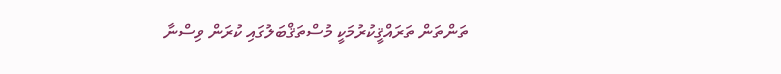ތަންތަން ތަރައްޤީކުރުމަކީ މުސްތަޤްބަލުގައި ކުރަން ވިސްނާ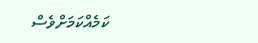ކަމެއްކަމަށްވެސް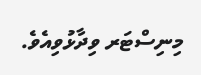މިނިސްޓަރ ވިދާޅުވިއެވެ.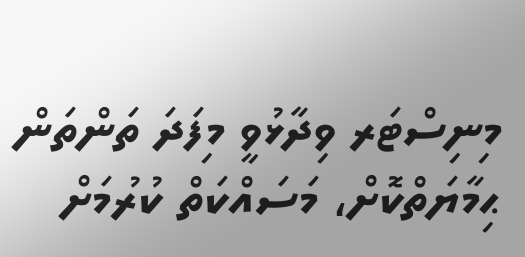މިނިސްޓަރ ވިދާޅުވީ މިފަދަ ތަންތަން ޙިމާޔަތްކޮށް، މަސައްކަތް ކުރުމަށް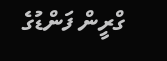ގްރީން ފަންޑުގެ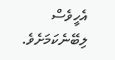އެހީވެސް ލިބޭނެކަމަށެވެ.